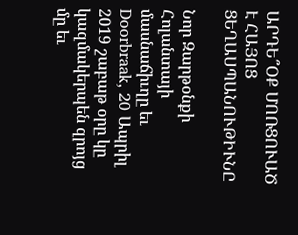ԱՐԴԵ՞ՕՔ ՄՈՌՑՈՒԱԾ Է ՀԱՅՈՑ ՑԵՂԱՍՊԱՆՈՒԹԻՒՆԸ

Նոր Զարթօնքի Հոլանտայի մասնաճիւղը եւ Doorbraak, 20 Ապրիլ 2019 շաբաթ օրը կը կազմակերպեն զրոյց մը եւ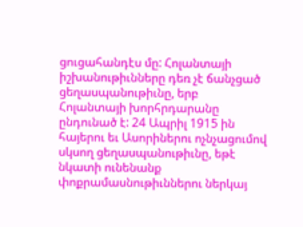ցուցահանդէս մը: Հոլանտայի իշխանութիւնները դեռ չէ ճանչցած ցեղասպանութիւնը, երբ Հոլանտայի խորհրդարանը ընդունած է: 24 Ապրիլ 1915 ին հայերու եւ Ասորիներու ոչնչացումով սկսող ցեղասպանութիւնը, եթէ նկատի ունենանք փոքրամասնութիւններու ներկայ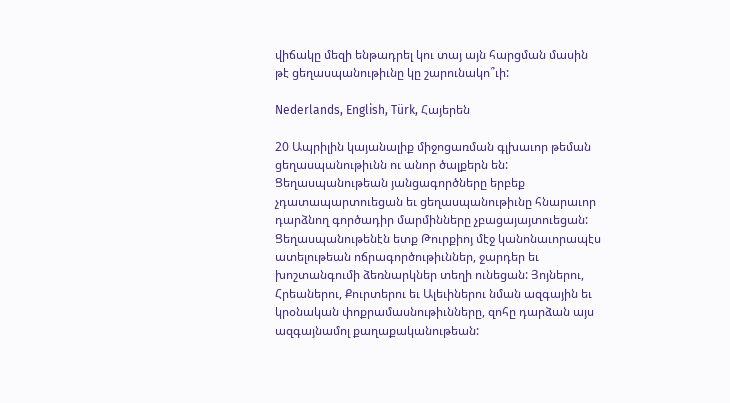վիճակը մեզի ենթադրել կու տայ այն հարցման մասին թէ ցեղասպանութիւնը կը շարունակո՞ւի:

Nederlands, English, Türk, Հայերեն

20 Ապրիլին կայանալիք միջոցառման գլխաւոր թեման ցեղասպանութիւնն ու անոր ծալքերն են: Ցեղասպանութեան յանցագործները երբեք չդատապարտուեցան եւ ցեղասպանութիւնը հնարաւոր դարձնող գործադիր մարմինները չբացայայտուեցան: Ցեղասպանութենէն ետք Թուրքիոյ մէջ կանոնաւորապէս ատելութեան ոճրագործութիւններ, ջարդեր եւ խոշտանգումի ձեռնարկներ տեղի ունեցան: Յոյներու, Հրեաներու, Քուրտերու եւ Ալեւիներու նման ազգային եւ կրօնական փոքրամասնութիւնները, զոհը դարձան այս ազգայնամոլ քաղաքականութեան: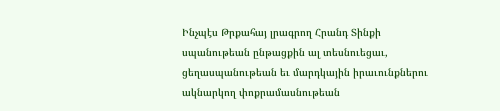Ինչպէս Թրքահայ լրագրող Հրանդ Տինքի սպանութեան ընթացքին ալ տեսնուեցաւ, ցեղասպանութեան եւ մարդկային իրաւունքներու ակնարկող փոքրամասնութեան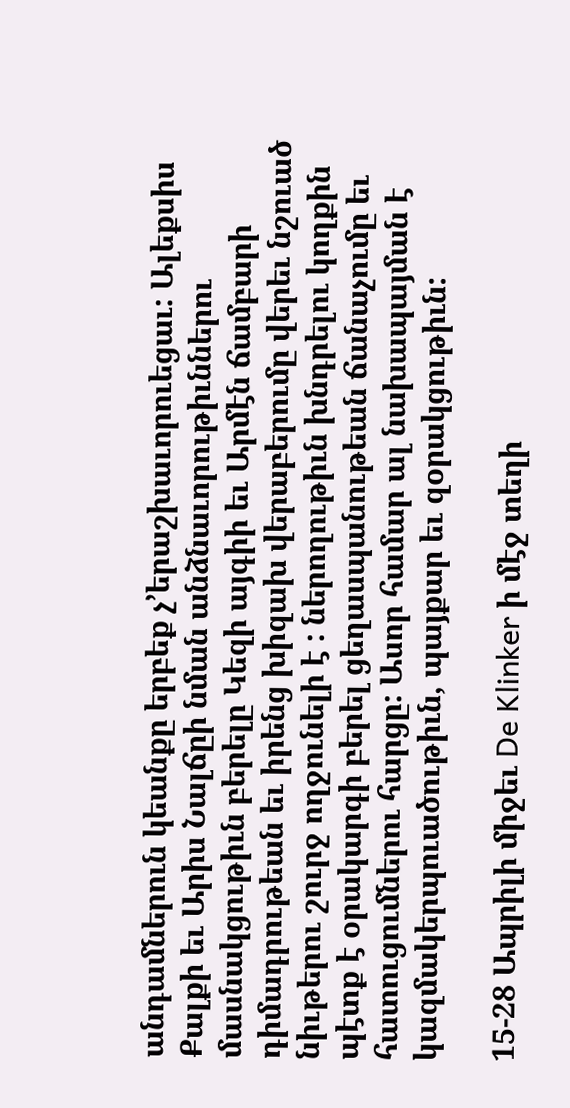անդամներուն կեանքը երբեք չ’երաշխաւորուեցաւ: Ալեքսիս Քալքի եւ Արիս Նալճըի նման անձնաւորութիւններու մասնակցութիւն բերելը Կեզի այգիի եւ Արմէն ճամբարի դիմադրութեան եւ իրենց խիզախ վերաբերումը վերեւ նշուած նիւթերու շուրջ ողջունելի է : ներողութիւն խնդրելու կողքին պէտք է օրակարգի բերել ցեղասպանութեան ճանաչումը եւ հատուցումներու հարցը: Ասոր համար ալ նախապայման է կազմակերպուածութիւն, պայքար եւ զօրակցութիւն:

15-28 Ապրիլի միջեւ De Klinker ի մէջ տեղի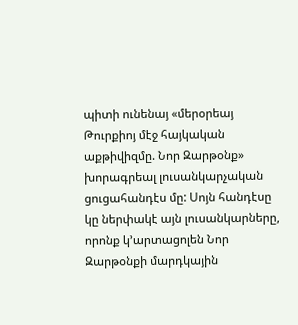պիտի ունենայ «մերօրեայ Թուրքիոյ մէջ հայկական աքթիվիզմը. Նոր Զարթօնք» խորագրեալ լուսանկարչական ցուցահանդէս մը: Սոյն հանդէսը կը ներփակէ այն լուսանկարները, որոնք կ’արտացոլեն Նոր Զարթօնքի մարդկային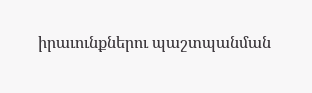իրաւունքներու պաշտպանման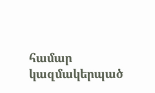համար կազմակերպած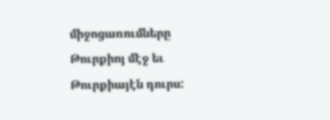միջոցառումները Թուրքիոյ մէջ եւ Թուրքիայէն դուրս: